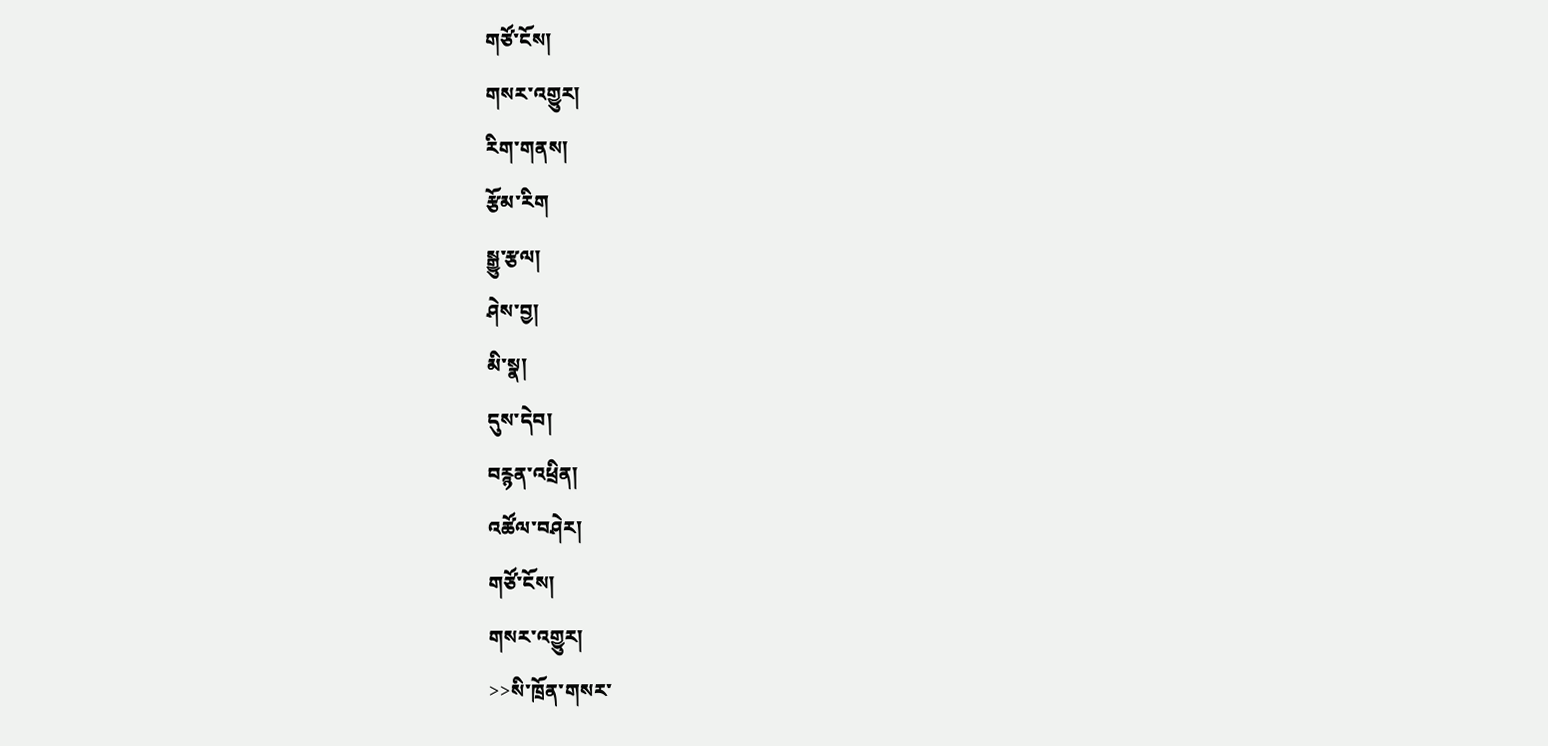གཙོ་ངོས།
གསར་འགྱུར།
རིག་གནས།
རྩོམ་རིག
སྒྱུ་རྩལ།
ཤེས་བྱ།
མི་སྣ།
དུས་དེབ།
བརྙན་འཕྲིན།
འཚོལ་བཤེར།
གཙོ་ངོས།
གསར་འགྱུར།
>>སི་ཁྲོན་གསར་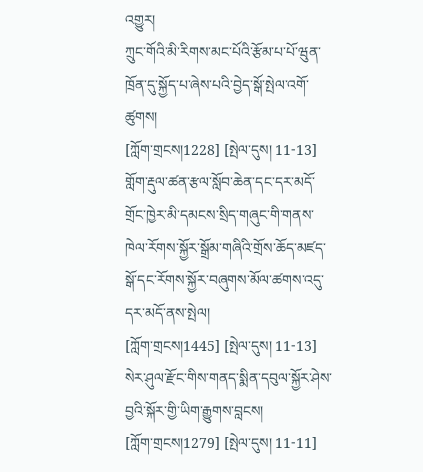འགྱུར།
ཀྲུང་གོའི་མི་རིགས་མང་པོའི་རྩོམ་པ་པོ་ཝུན་ཁྲོན་དུ་སྐྱོད་པ་ཞེས་པའི་བྱེད་སྒོ་སྤེལ་འགོ་ཚུགས།
[ཀློག་གྲངས།1228] [སྤེལ་དུས། 11-13]
གློག་རྡུལ་ཚན་རྩལ་སློབ་ཆེན་དང་དར་མདོ་གྲོང་ཁྱེར་མི་དམངས་སྲིད་གཞུང་གི་གནས་ཁེལ་རོགས་སྐྱོར་སྒྲོམ་གཞིའི་གྲོས་ཆོད་མཛད་སྒོ་དང་རོགས་སྐྱོར་བཞུགས་མོལ་ཚགས་འདུ་དར་མདོ་ནས་སྤེལ།
[ཀློག་གྲངས།1445] [སྤེལ་དུས། 11-13]
སེར་ཤུལ་རྫོང་གིས་གནད་སྨིན་དབུལ་སྐྱོར་ཤེས་བྱའི་སྐོར་གྱི་ཡིག་རྒྱུགས་བླངས།
[ཀློག་གྲངས།1279] [སྤེལ་དུས། 11-11]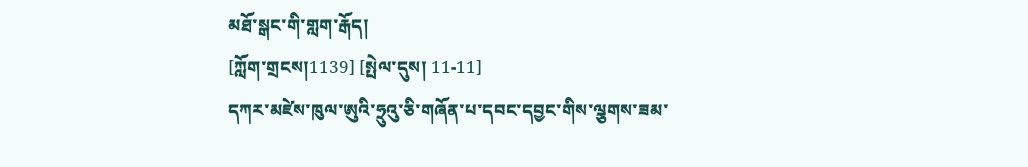མཐོ་སྒང་གི་གླག་རྒོད།
[ཀློག་གྲངས།1139] [སྤེལ་དུས། 11-11]
དཀར་མཛེས་ཁུལ་ཨུའི་ཧྲུའུ་ཅི་གཞོན་པ་དབང་དབྱང་གིས་ལྕགས་ཟམ་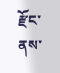རྫོང་ནས་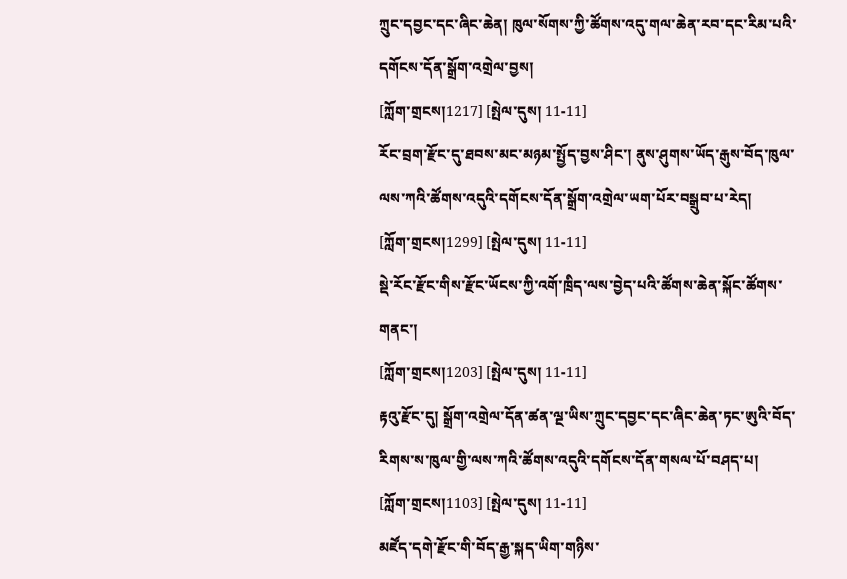ཀྲུང་དབྱང་དང་ཞིང་ཆེན། ཁུལ་སོགས་ཀྱི་ཚོགས་འདུ་གལ་ཆེན་རབ་དང་རིམ་པའི་དགོངས་དོན་སྒྲོག་འགྲེལ་བྱས།
[ཀློག་གྲངས།1217] [སྤེལ་དུས། 11-11]
རོང་བྲག་རྫོང་དུ་ཐབས་མང་མཉམ་སྤྱོད་བྱས་ཤིང་། ནུས་ཤུགས་ཡོད་རྒུས་བོད་ཁུལ་ལས་ཀའི་ཚོགས་འདུའི་དགོངས་དོན་སྒྲོག་འགྲེལ་ཡག་པོར་བསྒྲུབ་པ་རེད།
[ཀློག་གྲངས།1299] [སྤེལ་དུས། 11-11]
སྡེ་རོང་རྫོང་གིས་རྫོང་ཡོངས་ཀྱི་འགོ་ཁྲིད་ལས་བྱེད་པའི་ཚོགས་ཆེན་སྐོང་ཚོགས་གནང་།
[ཀློག་གྲངས།1203] [སྤེལ་དུས། 11-11]
རྟའུ་རྫོང་དུ། སྒྲོག་འགྲེལ་དོན་ཚན་ལྔ་ཡིས་ཀྲུང་དབྱང་དང་ཞིང་ཆེན་ཏང་ཨུའི་བོད་རིགས་ས་ཁུལ་གྱི་ལས་ཀའི་ཚོགས་འདུའི་དགོངས་དོན་གསལ་པོ་བཤད་པ།
[ཀློག་གྲངས།1103] [སྤེལ་དུས། 11-11]
མཛོད་དགེ་རྫོང་གི་བོད་རྒྱ་སྐད་ཡིག་གཉིས་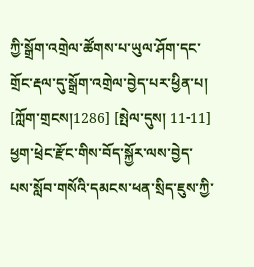ཀྱི་སྒྲོག་འགྲེལ་ཚོགས་པ་ཡུལ་ཤོག་དང་གྲོང་རྡལ་དུ་སྒྲོག་འགྲེལ་བྱེད་པར་ཕྱིན་པ།
[ཀློག་གྲངས།1286] [སྤེལ་དུས། 11-11]
ཕྱག་ཕྲེང་རྫོང་གིས་བོད་སྐྱོར་ལས་བྱེད་པས་སློབ་གསོའི་དམངས་ཕན་སྲིད་ཇུས་ཀྱི་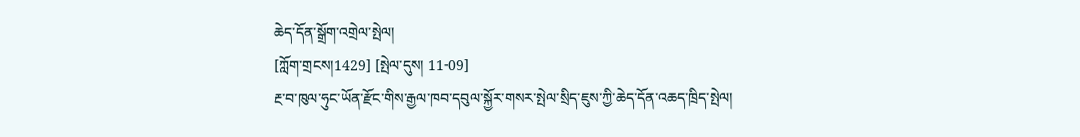ཆེད་དོན་སྒྲོག་འགྲེལ་སྤེལ།
[ཀློག་གྲངས།1429] [སྤེལ་དུས། 11-09]
རྔ་བ་ཁུལ་ཧུང་ཡོན་རྫོང་གིས་རྒྱལ་ཁབ་དབུལ་སྐྱོར་གསར་སྤེལ་སྲིད་ཇུས་ཀྱི་ཆེད་དོན་འཆད་ཁྲིད་སྤེལ།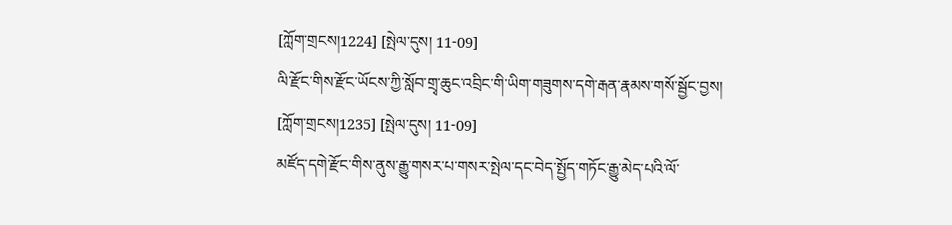[ཀློག་གྲངས།1224] [སྤེལ་དུས། 11-09]
ལི་རྫོང་གིས་རྫོང་ཡོངས་ཀྱི་སློབ་གྲྭ་ཆུང་འབྲིང་གི་ཡིག་གཟུགས་དགེ་རྒན་རྣམས་གསོ་སྦྱོང་བྱས།
[ཀློག་གྲངས།1235] [སྤེལ་དུས། 11-09]
མཛོད་དགེ་རྫོང་གིས་ནུས་རྒྱུ་གསར་པ་གསར་སྤེལ་དང་བེད་སྤྱོད་གཏོང་རྒྱུ་མེད་པའི་ལོ་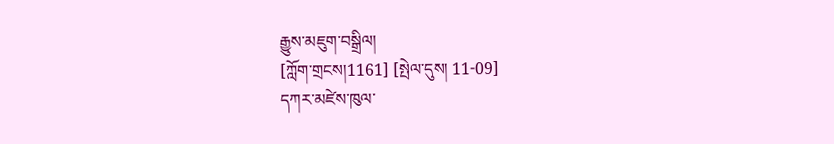རྒྱུས་མཇུག་བསྒྲིལ།
[ཀློག་གྲངས།1161] [སྤེལ་དུས། 11-09]
དཀར་མཛེས་ཁུལ་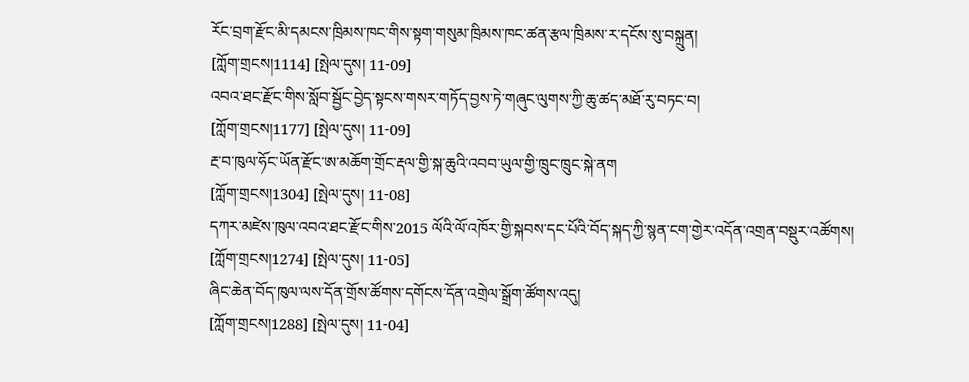རོང་བྲག་རྫོང་མི་དམངས་ཁྲིམས་ཁང་གིས་སྟག་གསུམ་ཁྲིམས་ཁང་ཚན་རྩལ་ཁྲིམས་ར་དངོས་སུ་བསྐྲུན།
[ཀློག་གྲངས།1114] [སྤེལ་དུས། 11-09]
འབའ་ཐང་རྫོང་གིས་སློབ་སྦྱོང་བྱེད་སྟངས་གསར་གཏོད་བྱས་ཏེ་གཞུང་ལུགས་ཀྱི་ཆུ་ཚད་མཐོ་རུ་བཏང་བ།
[ཀློག་གྲངས།1177] [སྤེལ་དུས། 11-09]
རྔ་བ་ཁུལ་ཧོང་ཡོན་རྫོང་ཨ་མཆོག་གྲོང་རྡལ་གྱི་སྐ་ཆུའི་འབབ་ཡུལ་གྱི་ཁྲུང་ཁྲུང་སྐེ་ནག
[ཀློག་གྲངས།1304] [སྤེལ་དུས། 11-08]
དཀར་མཛེས་ཁུལ་འབའ་ཐང་རྫོང་གིས་2015 ལོའི་ལོ་འཁོར་གྱི་སྐབས་དང་པོའི་བོད་སྐད་ཀྱི་སྙན་ངག་གྱེར་འདོན་འགྲན་བསྡུར་འཚོགས།
[ཀློག་གྲངས།1274] [སྤེལ་དུས། 11-05]
ཞིང་ཆེན་བོད་ཁུལ་ལས་དོན་གྲོས་ཚོགས་དགོངས་དོན་འགྲེལ་སྒྲོག་ཚོགས་འདུ།
[ཀློག་གྲངས།1288] [སྤེལ་དུས། 11-04]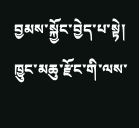བྱམས་སྐྱོང་བྱེད་པ་སྟེ། ཁྱུང་མཆུ་རྫོང་གི་ལས་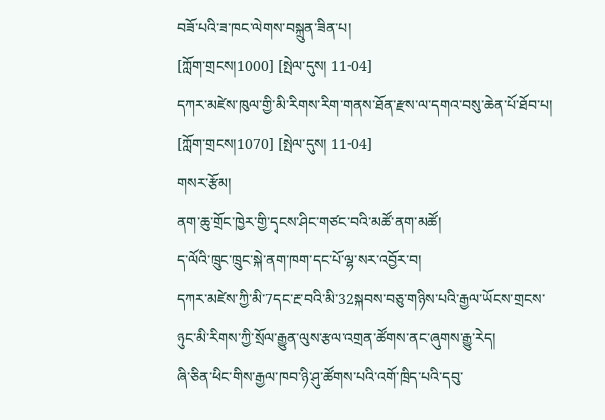བཟོ་པའི་ཟ་ཁང་ལེགས་བསྐྲུན་ཟིན་པ།
[ཀློག་གྲངས།1000] [སྤེལ་དུས། 11-04]
དཀར་མཛེས་ཁུལ་གྱི་མི་རིགས་རིག་གནས་ཐོན་རྫས་ལ་དགའ་བསུ་ཆེན་པོ་ཐོབ་པ།
[ཀློག་གྲངས།1070] [སྤེལ་དུས། 11-04]
གསར་རྩོམ།
ནག་ཆུ་གྲོང་ཁྱེར་གྱི་དྭངས་ཤིང་གཙང་བའི་མཚོ་ནག་མཚོ།
ད་ལོའི་ཁྲུང་ཁྲུང་སྐེ་ནག་ཁག་དང་པོ་ལྷ་སར་འབྱོར་བ།
དཀར་མཛེས་ཀྱི་མི་7དང་རྔ་བའི་མི་32སྐབས་བཅུ་གཉིས་པའི་རྒྱལ་ཡོངས་གྲངས་ཉུང་མི་རིགས་ཀྱི་སྲོལ་རྒྱུན་ལུས་རྩལ་འགྲན་ཚོགས་ནང་ཞུགས་རྒྱུ་རེད།
ཞི་ཅིན་ཕིང་གིས་རྒྱལ་ཁབ་ཉི་ཤུ་ཚོགས་པའི་འགོ་ཁྲིད་པའི་དབུ་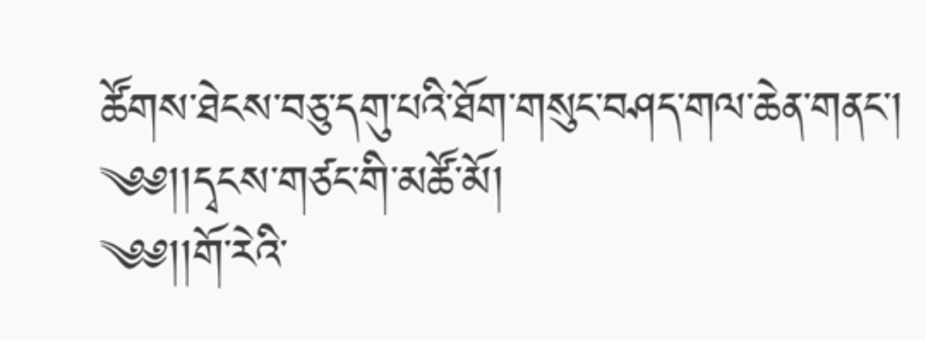ཚོགས་ཐེངས་བཅུ་དགུ་པའི་ཐོག་གསུང་བཤད་གལ་ཆེན་གནང་།
༄༅།།དྭངས་གཙང་གི་མཚོ་མོ།
༄༅།།གོ་རེའི་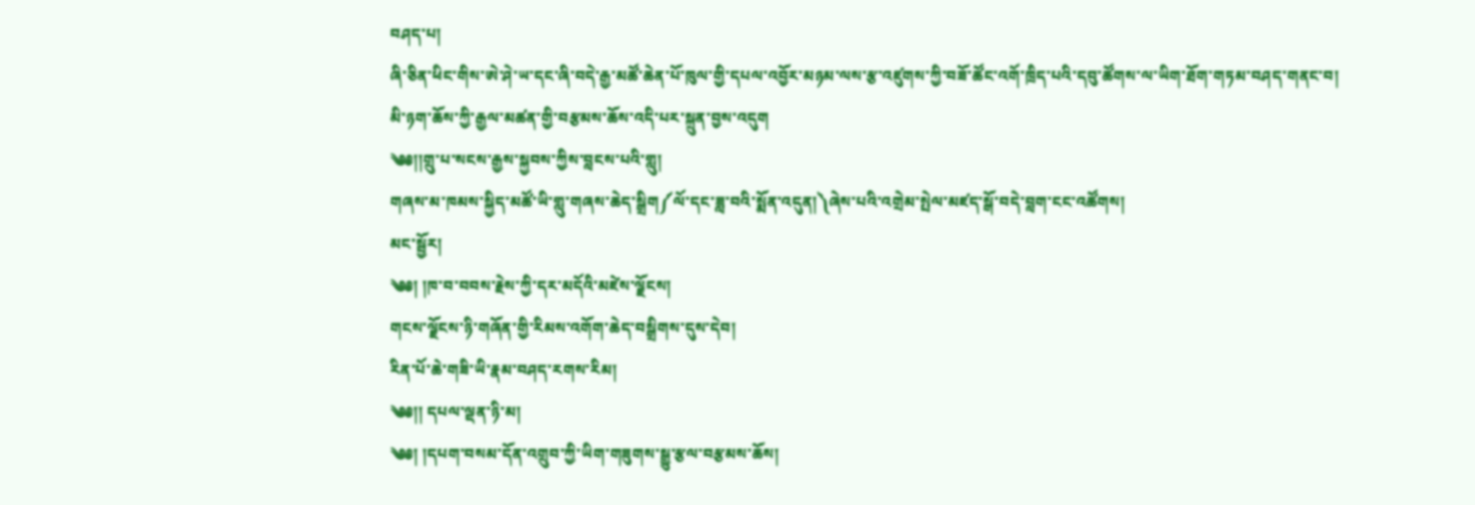བཤད་པ།
ཞི་ཅིན་ཕིང་གིས་ཨེ་ཤེ་ཡ་དང་ཞི་བདེ་རྒྱ་མཚོ་ཆེན་པོ་ཁུལ་གྱི་དཔལ་འབྱོར་མཉམ་ལས་རྩ་འཛུགས་ཀྱི་བཟོ་ཚོང་འགོ་ཁྲིད་པའི་དབུ་ཚོགས་ལ་ཡིག་ཐོག་གཏམ་བཤད་གནང་བ།
མི་ཉག་ཆོས་ཀྱི་རྒྱལ་མཚན་གྱི་བརྩམས་ཆོས་འདི་པར་སྐྲུན་བྱས་འདུག
༄༅།།གྲུ་པ་སངས་རྒྱས་སྐྱབས་ཀྱིས་བླངས་པའི་གླུ།
གཞས་མ་ཁམས་སྐྱིད་མཚོ་ཡི་གླུ་གཞས་ཆེད་སྒྲིག༼ལོ་དང་ཟླ་བའི་སྨོན་འདུན།༽ཞེས་པའི་འགྲེམ་སྤེལ་མཛད་སྒོ་བདེ་བླག་ངང་འཚོགས།
མང་སྦྱོར།
༄༅། །ཁ་བ་བབས་རྗེས་ཀྱི་དར་མདོའི་མཛེས་ལྗོངས།
གངས་ལྗོངས་ཉི་གཞོན་གྱི་རིམས་འགོག་ཆེད་བསྒྲིགས་དུས་དེབ།
རིན་པོ་ཆེ་གཟི་ཡི་རྣམ་བཤད་རགས་རིམ།
༄༅།། དཔལ་ལྡན་ཉི་མ།
༄༅། །དཔག་བསམ་དོན་འགྲུབ་ཀྱི་ཡིག་གཟུགས་སྒྱུ་རྩལ་བརྩམས་ཆོས།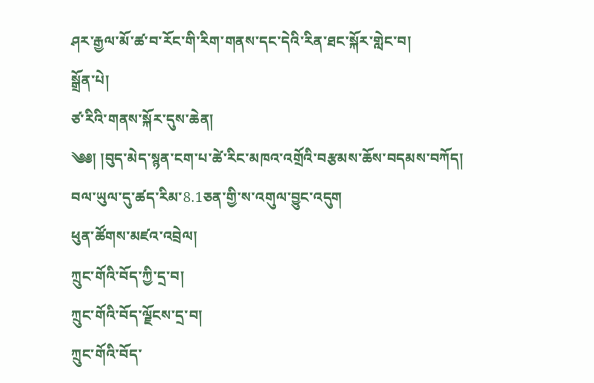ཤར་རྒྱལ་མོ་ཚ་བ་རོང་གི་རིག་གནས་དང་དེའི་རིན་ཐང་སྐོར་གླེང་བ།
སྒྲོན་པེ།
ཙ་རིའི་གནས་སྐོར་དུས་ཆེན།
༄༅། །བུད་མེད་སྙན་ངག་པ་ཚེ་རིང་མཁའ་འགྲོའི་བརྩམས་ཆོས་བདམས་བཀོད།
བལ་ཡུལ་དུ་ཚད་རིམ་8.1ཅན་གྱི་ས་འགུལ་བྱུང་འདུག
ཕུན་ཚོགས་མཛའ་འབྲེལ།
ཀྲུང་གོའི་བོད་ཀྱི་དྲ་བ།
ཀྲུང་གོའི་བོད་ལྗོངས་དྲ་བ།
ཀྲུང་གོའི་བོད་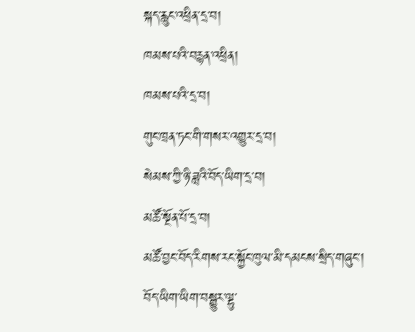སྐད་རླུང་འཕྲིན་དྲ་བ།
ཁམས་པའི་བརྙན་འཕྲིན།
ཁམས་པའི་དྲ་བ།
གུང་ཁྲན་ཏང་གི་གསར་འགྱུར་དྲ་བ།
སེམས་ཀྱི་ཉི་ཟླའི་བོད་ཡིག་དྲ་བ།
མཚོ་སྔོན་པོ་དྲ་བ།
མཚོ་བྱང་བོད་རིགས་རང་སྐྱོང་ཁུལ་མི་དམངས་སྲིད་གཞུང་།
བོད་ཡིག་ཡིག་བསྒྱུར་ལྷུ་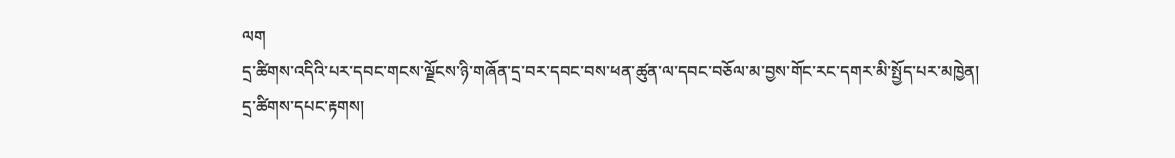ལག
དྲ་ཚིགས་འདིའི་པར་དབང་གངས་ལྗོངས་ཉི་གཞོན་དྲ་བར་དབང་བས་ཕན་ཚུན་ལ་དབང་བཅོལ་མ་བྱས་གོང་རང་དགར་མི་སྤྱོད་པར་མཁྱེན།
དྲ་ཚིགས་དཔང་རྟགས།